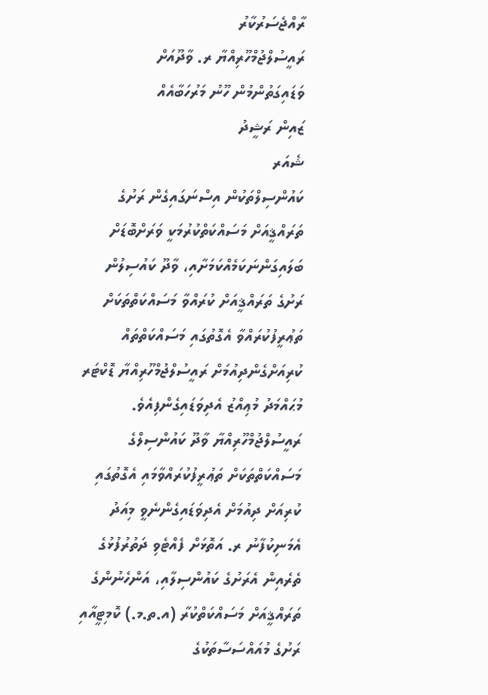ރާއްޖެސަރުކާރު
ރައީސުލްޖުމްހޫރިއްޔާ ރ. ވާދޫއަށް ވަޑައިގަތުންމުން ހޫނު މަރުހަބާއެއް
ޒައިން ރަޝީދު
ޝެއަރ
ކައުންސިލްތަކުން އިސްނަގައިގެން ރަށުގެ ތަރައްޤީއަށް މަސައްކަތްކުރުމަކީ ވަރަށްބޮޑަށް ބަލައިގަންނަކަމެއްކަމަށާއި، ވާދޫ ކައުސިލުން ރަށުގެ ތަރައްޤީއަށް ކުރައްވާ މަސައްކަތްތަކަށް ތަޢުރީފުކުރައްވާ އެގޮތުގައި މަސައްކަތްތައް ކުރިއަށްގެންދިއުމަށް ރައީސުލްޖުމްހޫރިއްޔާ ޑޮކްޓަރ މުޙައްމަދު މުޢިއްޒު އެދިވަޑައިގެންފިއެވެ.
ރައީސުލްޖުމްހޫރިއްޔާ ވާދޫ ކައުންސިލްގެ މަސައްކަތްތަކަށް ތަޢުރީފުކުރައްވާމައި އެގޮތުގައި ކުރިއަށް ދިއުމަށް އެދިވަޑައިގެންނެވީ މިއަދު އެމަނިކުފާނު ރ. އަތޮޅަށް ފެއްޓެވި ދަތުރުފުޅުގެ ތެރެއިން އެރަށުގެ ކައުންސިލާއި، އަންހެނުންގެ ތަރައްޤީއަށް މަސައްކަތްކުރާ (އ.ތ.މ.) ކޮމިޓީއާއި ރަށުގެ މުއައްސަސާތަކުގެ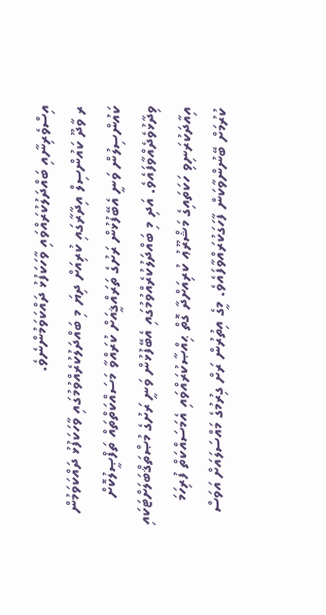އިސްވެރިނާއި ބައްދަލުކުރައްވައި ވާހަކަފުޅު ދައްކަވަމުންނެވެ.
ރ ވާދޫ ކައުންސިލް އިދާރާގައި ކުރިއަށް ދިޔަ މި ބައްދަލުކުރެއްވުމުގައި ވާހަކަފުޅު ދައްކަވަމުން ކައުންސިލުން ވަނީ އެބޭފުޅުން ރަށުގެ ތަރައްޤީއަށް ކުރައްވާ މަސައްކަތްތައް ތަފްޞީލުކޮށް ވިދާޅުވެދެއްވާފައެވެ. އަދި މި ބައްދަލުކުރެއްވުމުގައި އެބޭފުޅުން ވަނީ ރަށުގެ މުޞްތަޤްބަލަށްޓަކައި އިއާދަކުރަނިވި ހަކަތައިގެ މަޝްރޫޢު ކުރިއަށްދާ ގޮތް ޙިއްޞާކުރައްވައި އެމަސައްކަތް ފުރިހަމަ ކުރުމަށް ބޭނުންވާކަން ފާހަގަކުރައްވާފައެވެ. މީގެ އިތުރުން ރަށް ގިރުމުގެ މައްސަލައަށް އަވަސް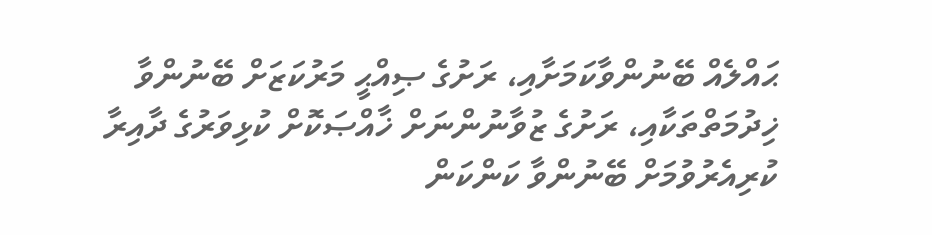ޙައްލެއް ބޭނުންވާކަމަށާއި، ރަށުގެ ޞިއްޙީ މަރުކަޒަށް ބޭނުންވާ ޚިދުމަތްތަކާއި، ރަށުގެ ޒުވާނުންނަށް ޚާއްޞަކޮށް ކުޅިވަރުގެ ދާއިރާ ކުރިއެރުވުމަށް ބޭނުންވާ ކަންކަން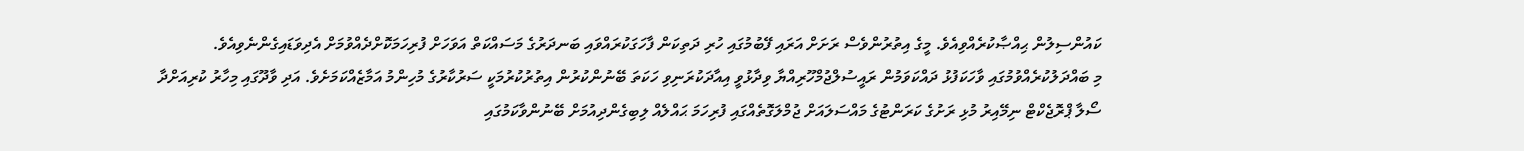ކައުންސިލުން ޙިއްޞާކުރެއްވިއެވެ. މީގެ އިތުރުންވެސް ރަށަށް އަރައި ފޭބުމުގައި ހުރި ދަތިކަން ފާހަގަކުރައްވައި ބަނދަރުގެ މަސައްކަތް އަވަހަށް ފުރިހަމަކޮށްދެއްވުމަށް އެދިވަޑައިގެންނެވިއެވެ.
މި ބައްދަލުކުރެއްވުމުގައި ވާހަކަފުޅު ދައްކަވަމުން ރައީސުލްޖުމްހޫރިއްޔާ ވިދާޅުވީ އިއާދަކުރަނިވި ހަކަތަ ބޭނުންކުރުން އިތުރުކުރުމަކީ ސަރުކާރުގެ މުހިންމު އަމާޒެއްކަމަށެވެ. އަދި ވާދޫގައި މިހާރު ކުރިއަށްދާ ސޯލާ ޕްރޮޖެކްޓް ނިމޭއިރު މުޅި ރަށުގެ ކަރަންޓުގެ މައްސަލައަށް ޖުމްލަގޮތެއްގައި ފުރިހަމަ ޙައްލެއް ލިބިގެންދިއުމަށް ބޭނުންވާކަމުގައި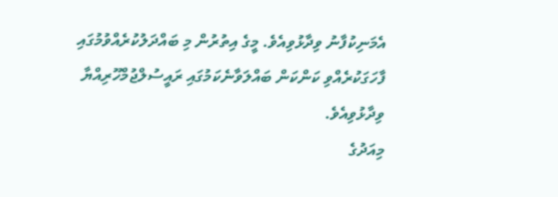އެމަނިކުފާނު ވިދާޅުވިއެވެ. މީގެ އިތުރުން މި ބައްދަލުކުރެއްވުމުގައި ފާހަގަކުރެއްވި ކަންކަން ބައްލަވާނެކަމުގައި ރައީސުލްޖުމްހޫރިއްޔާ ވިދާޅުވިއެވެ.
މިއަދުގެ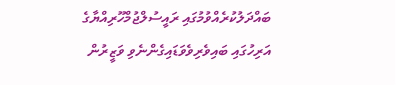ބައްދަލުކުރެއްވުމުގައި ރައީސުލްޖުމްހޫރިއްޔާގެ އަރިހުގައި ބައިވެރިވެވަޑައިގެންނެވި ވަޒީރުން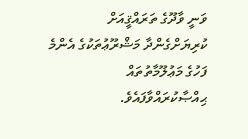ވަނީ ވާދޫގެ ތަރައްޤީއަށް ކުރިޔަށްގެންދާ މަޝްރޫޢުތަކުގެ އެންމެ ފަހުގެ މަޢުލޫމާތުތައް ޙިއްޞާކުރައްވާފައެވެ.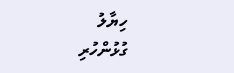ހިޔާލު
ގުޅުންހުރި